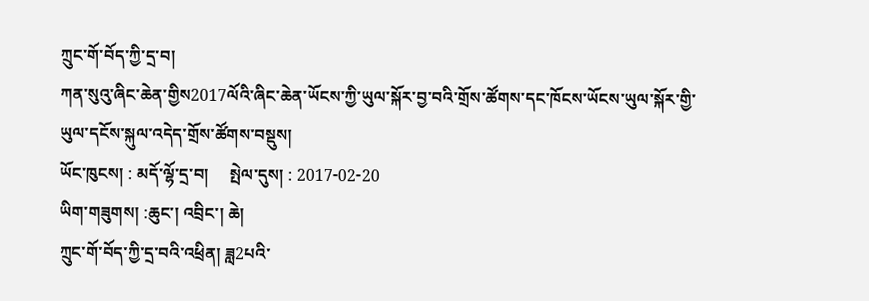ཀྲུང་གོ་བོད་ཀྱི་དྲ་བ།
ཀན་སུའུ་ཞིང་ཆེན་གྱིས2017ལོའི་ཞིང་ཆེན་ཡོངས་ཀྱི་ཡུལ་སྐོར་བྱ་བའི་གྲོས་ཚོགས་དང་ཁོངས་ཡོངས་ཡུལ་སྐོར་གྱི་ཡུལ་དངོས་སྐུལ་འདེད་གྲོས་ཚོགས་བསྡུས།
ཡོང་ཁུངས། : མདོ་ལྷོ་དྲ་བ།     སྤེལ་དུས། : 2017-02-20
ཡིག་གཟུགས། :ཆུང་། འབྲིང་། ཆེ།
ཀྲུང་གོ་བོད་ཀྱི་དྲ་བའི་འཕྲིན། ཟླ2པའི་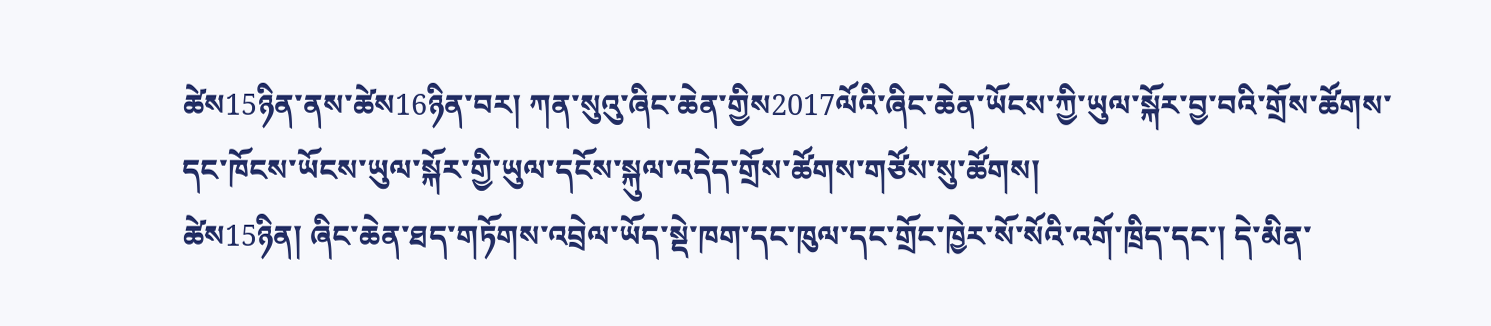ཚེས15ཉིན་ནས་ཚེས16ཉིན་བར། ཀན་སུའུ་ཞིང་ཆེན་གྱིས2017ལོའི་ཞིང་ཆེན་ཡོངས་ཀྱི་ཡུལ་སྐོར་བྱ་བའི་གྲོས་ཚོགས་དང་ཁོངས་ཡོངས་ཡུལ་སྐོར་གྱི་ཡུལ་དངོས་སྐུལ་འདེད་གྲོས་ཚོགས་གཙོས་སུ་ཚོགས།
ཚེས15ཉིན། ཞིང་ཆེན་ཐད་གཏོགས་འབྲེལ་ཡོད་སྡེ་ཁག་དང་ཁུལ་དང་གྲོང་ཁྱེར་སོ་སོའི་འགོ་ཁྲིད་དང་། དེ་མིན་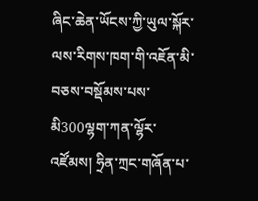ཞིང་ཆེན་ཡོངས་ཀྱི་ཡུལ་སྐོར་ལས་རིགས་ཁག་གི་འཇོན་མི་བཅས་བསྡོམས་པས་མི300ལྷག་ཀན་ལྷོར་འཛོམས། ཧྲིན་ཀྲང་གཞོན་པ་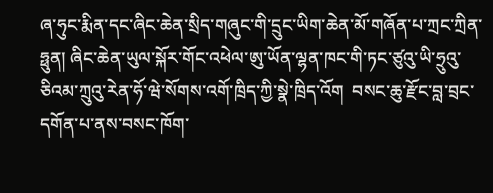ཞ་ཧུང་རྨིན་དང་ཞིང་ཆེན་སྲིད་གཞུང་གི་དྲུང་ཡིག་ཆེན་མོ་གཞོན་པ་ཀྲང་ཀྲིན་ཧྥུན། ཞིང་ཆེན་ཡུལ་སྐོར་གོང་འཕེལ་ཨུ་ཡོན་ལྷན་ཁང་གི་ཏང་ཙུའུ་ཡི་ཧྲུའུ་ཅིའམ་ཀྲུའུ་རེན་ཧོ་ཝེ་སོགས་འགོ་ཁྲིད་ཀྱི་སྣེ་ཁྲིད་འོག  བསང་ཆུ་རྫོང་བླ་བྲང་དགོན་པ་ནས་བསང་ཁོག་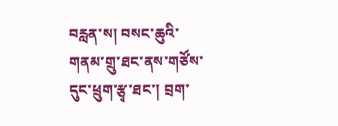བརླན་ས། བསང་ཆུའི་གནམ་གྲུ་ཐང་ནས་གཙོས་དུང་ཕྲུག་རྩྭ་ཐང་། བྲག་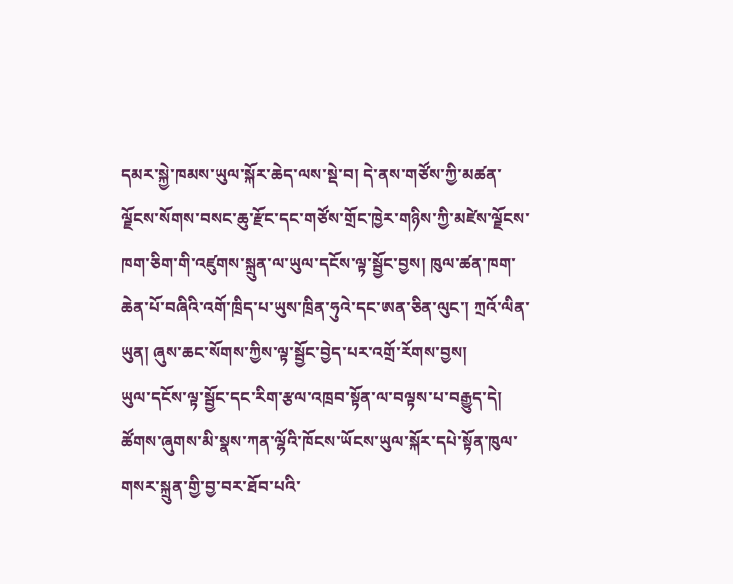དམར་སྐྱེ་ཁམས་ཡུལ་སྐོར་ཆེད་ལས་སྡེ་བ། དེ་ནས་གཙོས་ཀྱི་མཚན་ལྗོངས་སོགས་བསང་ཆུ་རྫོང་དང་གཙོས་གྲོང་ཁྱེར་གཉིས་ཀྱི་མཛེས་ལྗོངས་ཁག་ཅིག་གི་འཛུགས་སྐྲུན་ལ་ཡུལ་དངོས་ལྟ་སྦྱོང་བྱས། ཁུལ་ཚན་ཁག་ཆེན་པོ་བཞིའི་འགོ་ཁྲིད་པ་ཡུས་ཁྲིན་ཧུའེ་དང་ཨན་ཅིན་ལུང་། ཀྲའོ་ལིན་ཡུན། ཞུས་ཆང་སོགས་ཀྱིས་ལྟ་སྦྱོང་བྱེད་པར་འགྲོ་རོགས་བྱས།
ཡུལ་དངོས་ལྟ་སྦྱོང་དང་རིག་རྩལ་འཁྲབ་སྟོན་ལ་བལྟས་པ་བརྒྱུད་དེ། ཚོགས་ཞུགས་མི་སྣས་ཀན་ལྷོའི་ཁོངས་ཡོངས་ཡུལ་སྐོར་དཔེ་སྟོན་ཁུལ་གསར་སྐྲུན་གྱི་བྱ་བར་ཐོབ་པའི་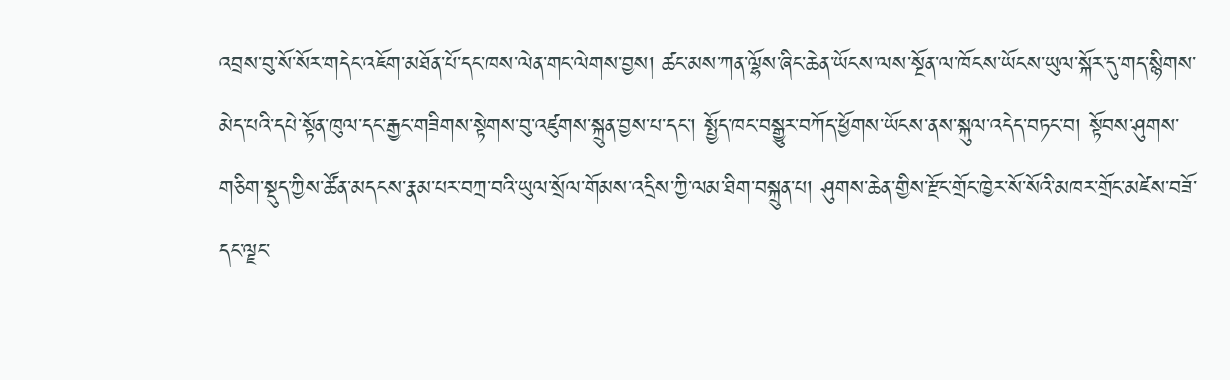འབྲས་བུ་སོ་སོར་གདེང་འཇོག་མཐོན་པོ་དང་ཁས་ལེན་གང་ལེགས་བྱས། ཚང་མས་ཀན་ལྷོས་ཞིང་ཆེན་ཡོངས་ལས་སྔོན་ལ་ཁོངས་ཡོངས་ཡུལ་སྐོར་དུ་གད་སྙིགས་མེད་པའི་དཔེ་སྟོན་ཁུལ་དང་རྒྱང་གཟིགས་སྟེགས་བུ་འཛུགས་སྐྲུན་བྱས་པ་དང་། སྤྱོད་ཁང་བསྒྱུར་བཀོད་ཕྱོགས་ཡོངས་ནས་སྐུལ་འདེད་བཏང་བ། སྟོབས་ཤུགས་གཅིག་སྡུད་ཀྱིས་ཚོན་མདངས་རྣམ་པར་བཀྲ་བའི་ཡུལ་སྲོལ་གོམས་འདྲིས་ཀྱི་ལམ་ཐིག་བསྐྲུན་པ། ཤུགས་ཆེན་གྱིས་རྫོང་གྲོང་ཁྱེར་སོ་སོའི་མཁར་གྲོང་མཛེས་བཟོ་དང་ལྗང་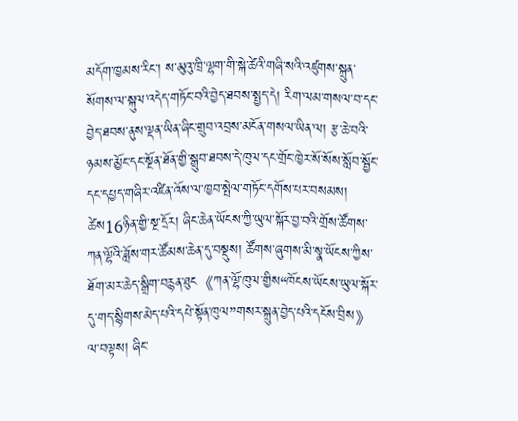མདོག་ཁྱམས་རིང་། ས་མུའུ་ཁྲི་ལྷག་གི་སྐེ་ཚེའི་གཞི་སའི་འཛུགས་སྐྲུན་སོགས་ལ་སྐུལ་འདེད་གཏོང་བའི་བྱེད་ཐབས་སྤྱད་དེ། རིག་ལམ་གསལ་བ་དང་བྱེད་ཐབས་ནུས་ལྡན་ཡིན་ཞིང་གྲུབ་འབྲས་མངོན་གསལ་ཡིན་ལ། རྩ་ཆེ་བའི་ཉམས་མྱོང་དང་སྔོན་ཐོན་གྱི་སྒྲུབ་ཐབས་དེ་ཁུལ་དང་གྲོང་ཁྱེར་སོ་སོས་སློབ་སྦྱོང་དང་དཔྱད་གཞིར་འཛིན་འོས་ལ་ཁྱབ་སྤེལ་གཏོང་དགོས་པར་བསམས།
ཚེས16ཉིན་གྱི་སྔ་དྲོར། ཞིང་ཆེན་ཡོངས་ཀྱི་ཡུལ་སྐོར་བྱ་བའི་གྲོས་ཚོགས་ཀན་ལྷོའི་ཟློས་གར་ཚོམས་ཆེན་དུ་བསྡུས། ཚོགས་ཞུགས་མི་སྣ་ཡོངས་ཀྱིས་ཐོག་མར་ཆེད་སྒྲིག་བརྙན་ཐུང《ཀན་ལྷོ་ཁུལ་གྱིས“ཁོངས་ཡོངས་ཡུལ་སྐོར་དུ་གད་སྙིགས་མེད་པའི་དཔེ་སྟོན་ཁུལ”གསར་སྐྲུན་བྱེད་པའི་དངོས་བྲིས》ལ་བལྟས། ཞིང་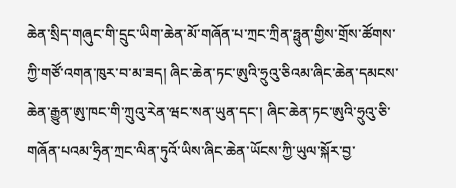ཆེན་སྲིད་གཞུང་གི་དྲུང་ཡིག་ཆེན་མོ་གཞོན་པ་ཀྲང་ཀྲིན་ཧྥུན་གྱིས་གྲོས་ཚོགས་ཀྱི་གཙོ་འགན་ཁུར་བ་མ་ཟད། ཞིང་ཆེན་ཏང་ཨུའི་ཧྲུའུ་ཅིའམ་ཞིང་ཆེན་དམངས་ཆེན་རྒྱུན་ཨུ་ཁང་གི་ཀྲུའུ་རེན་ཝང་སན་ཡུན་དང་། ཞིང་ཆེན་ཏང་ཨུའི་ཧྲུའུ་ཅི་གཞོན་པའམ་ཧྲིན་ཀྲང་ལིན་ཏུའོ་ཡིས་ཞིང་ཆེན་ཡོངས་ཀྱི་ཡུལ་སྐོར་བྱ་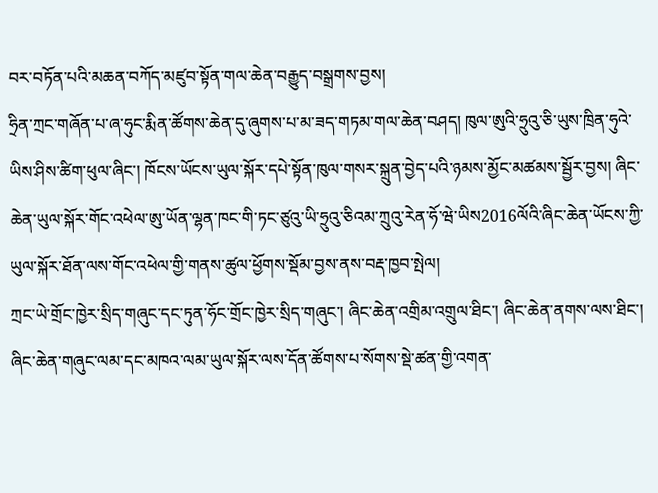བར་བཏོན་པའི་མཆན་བཀོད་མཛུབ་སྟོན་གལ་ཆེན་བརྒྱུད་བསྒྲགས་བྱས།
ཧྲིན་ཀྲང་གཞོན་པ་ཞ་ཧུང་རྨིན་ཚོགས་ཆེན་དུ་ཞུགས་པ་མ་ཟད་གཏམ་གལ་ཆེན་བཤད། ཁུལ་ཨུའི་ཧྲུའུ་ཅི་ཡུས་ཁྲིན་ཧུའེ་ཡིས་ཤིས་ཚིག་ཕུལ་ཞིང་། ཁོངས་ཡོངས་ཡུལ་སྐོར་དཔེ་སྟོན་ཁུལ་གསར་སྐྲུན་བྱེད་པའི་ཉམས་མྱོང་མཚམས་སྦྱོར་བྱས། ཞིང་ཆེན་ཡུལ་སྐོར་གོང་འཕེལ་ཨུ་ཡོན་ལྷན་ཁང་གི་ཏང་ཙུའུ་ཡི་ཧྲུའུ་ཅིའམ་ཀྲུའུ་རེན་ཧོ་ཝེ་ཡིས2016ལོའི་ཞིང་ཆེན་ཡོངས་ཀྱི་ཡུལ་སྐོར་ཐོན་ལས་གོང་འཕེལ་གྱི་གནས་ཚུལ་ཕྱོགས་སྡོམ་བྱས་ནས་བརྡ་ཁྱབ་སྤེལ།
ཀྲང་ཡེ་གྲོང་ཁྱེར་སྲིད་གཞུང་དང་ཏུན་ཧོང་གྲོང་ཁྱེར་སྲིད་གཞུང་། ཞིང་ཆེན་འགྲིམ་འགྲུལ་ཐིང་། ཞིང་ཆེན་ནགས་ལས་ཐིང་། ཞིང་ཆེན་གཞུང་ལམ་དང་མཁའ་ལམ་ཡུལ་སྐོར་ལས་དོན་ཚོགས་པ་སོགས་སྡེ་ཚན་གྱི་འགན་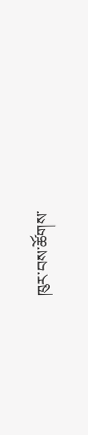ཁུར་བས་ཚོགས་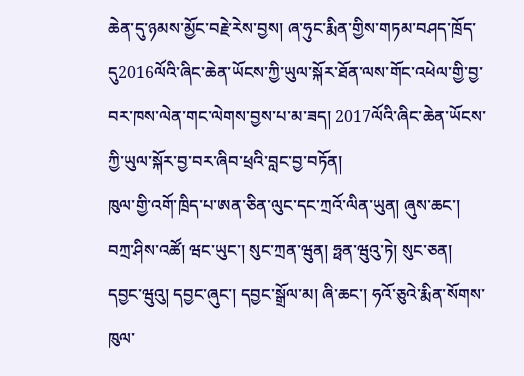ཆེན་དུ་ཉམས་མྱོང་བརྗེ་རེས་བྱས། ཞ་ཧུང་རྨིན་གྱིས་གཏམ་བཤད་ཁྲོད་དུ2016ལོའི་ཞིང་ཆེན་ཡོངས་ཀྱི་ཡུལ་སྐོར་ཐོན་ལས་གོང་འཕེལ་གྱི་བྱ་བར་ཁས་ལེན་གང་ལེགས་བྱས་པ་མ་ཟད། 2017ལོའི་ཞིང་ཆེན་ཡོངས་ཀྱི་ཡུལ་སྐོར་བྱ་བར་ཞིབ་ཕྲའི་བླང་བྱ་བཏོན།
ཁུལ་གྱི་འགོ་ཁྲིད་པ་ཨན་ཅིན་ལུང་དང་ཀྲའོ་ལིན་ཡུན། ཞུས་ཆང་། བཀྲ་ཤིས་འཚོ། ཝང་ཡུང་། སུང་ཀྲན་ཝུན། ཧྥན་ཝུའུ་ཏེ། སུང་ཅན། དབྱང་ཝུའུ། དབྱང་ཞུང་། དབྱང་སྒྲོལ་མ། ཞི་ཆང་། ཧའོ་ཅུའེ་རྨིན་སོགས་ཁུལ་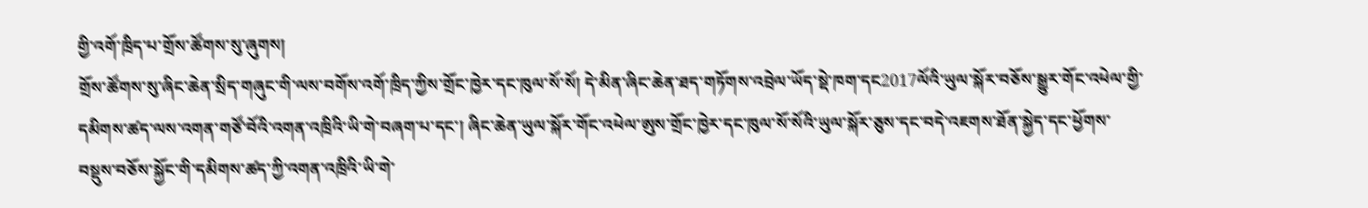གྱི་འགོ་ཁྲིད་པ་གྲོས་ཚོགས་སུ་ཞུགས།
གྲོས་ཚོགས་སུ་ཞིང་ཆེན་སྲིད་གཞུང་གི་ལས་བགོས་འགོ་ཁྲིད་ཀྱིས་གྲོང་ཁྱེར་དང་ཁུལ་སོ་སོ། དེ་མིན་ཞིང་ཆེན་ཐད་གཏོགས་འབྲེལ་ཡོད་སྡེ་ཁག་དང2017ལོའི་ཡུལ་སྐོར་བཅོས་སྒྱུར་གོང་འཕེལ་གྱི་དམིགས་ཚད་ལས་འགན་གཙོ་བོའི་འགན་འཁྲིའི་ཡི་གེ་བཞག་པ་དང་། ཞིང་ཆེན་ཡུལ་སྐོར་གོང་འཕེལ་ཨུས་གྲོང་ཁྱེར་དང་ཁུལ་སོ་སོའི་ཡུལ་སྐོར་ཅུས་དང་བདེ་འཇགས་ཐོན་སྐྱེད་དང་ཕྱོགས་བསྡུས་བཅོས་སྐྱོང་གི་དམིགས་ཚད་ཀྱི་འགན་འཁྲིའི་ཡི་གེ་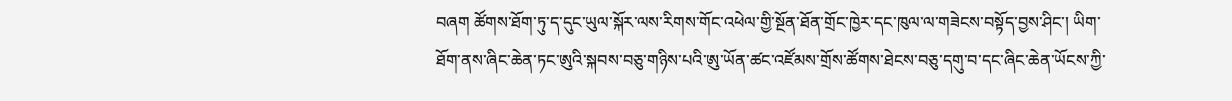བཞག ཚོགས་ཐོག་ཏུ་ད་དུང་ཡུལ་སྐོར་ལས་རིགས་གོང་འཕེལ་གྱི་སྔོན་ཐོན་གྲོང་ཁྱེར་དང་ཁུལ་ལ་གཟེངས་བསྟོད་བྱས་ཤིང་། ཡིག་ཐོག་ནས་ཞིང་ཆེན་ཏང་ཨུའི་སྐབས་བཅུ་གཉིས་པའི་ཨུ་ཡོན་ཚང་འཛོམས་གྲོས་ཚོགས་ཐེངས་བཅུ་དགུ་བ་དང་ཞིང་ཆེན་ཡོངས་ཀྱི་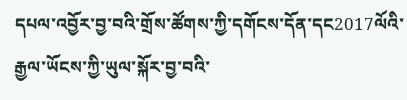དཔལ་འབྱོར་བྱ་བའི་གྲོས་ཚོགས་ཀྱི་དགོངས་དོན་དང2017ལོའི་རྒྱལ་ཡོངས་ཀྱི་ཡུལ་སྐོར་བྱ་བའི་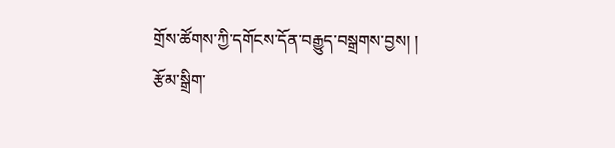གྲོས་ཚོགས་ཀྱི་དགོངས་དོན་བརྒྱུད་བསྒྲགས་བྱས། །
རྩོམ་སྒྲིག་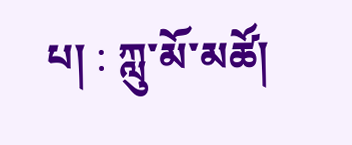པ། : ཀླུ་མོ་མཚོ།